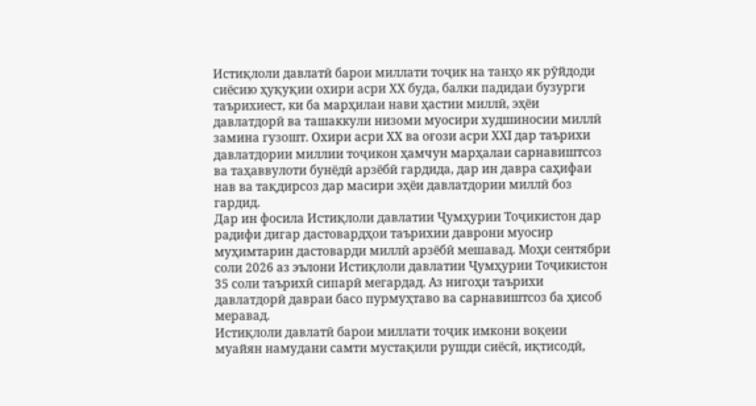Истиқлоли давлатӣ барои миллати тоҷик на танҳо як рӯйдоди сиёсию ҳуқуқии охири асри ХХ буда, балки падидаи бузурги таърихиест, ки ба марҳилаи нави ҳастии миллӣ, эҳёи давлатдорӣ ва ташаккули низоми муосири худшиносии миллӣ замина гузошт. Охири асри ХХ ва оғози асри ХХI дар таърихи давлатдории миллии тоҷикон ҳамчун марҳалаи сарнавиштсоз ва таҳаввулоти бунёдӣ арзёбӣ гардида, дар ин давра саҳифаи нав ва тақдирсоз дар масири эҳёи давлатдории миллӣ боз гардид.
Дар ин фосила Истиқлоли давлатии Ҷумҳурии Тоҷикистон дар радифи дигар дастовардҳои таърихии даврони муосир муҳимтарин дастоварди миллӣ арзёбӣ мешавад. Моҳи сентябри соли 2026 аз эълони Истиқлоли давлатии Ҷумҳурии Тоҷикистон 35 соли таърихӣ сипарӣ мегардад. Аз нигоҳи таърихи давлатдорӣ давраи басо пурмуҳтаво ва сарнавиштсоз ба ҳисоб меравад.
Истиқлоли давлатӣ барои миллати тоҷик имкони воқеии муайян намудани самти мустақили рушди сиёсӣ, иқтисодӣ,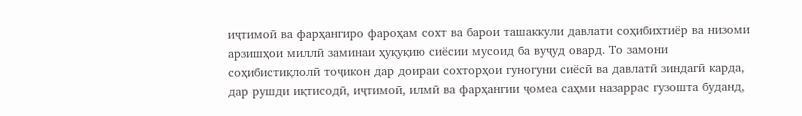иҷтимоӣ ва фарҳангиро фароҳам сохт ва барои ташаккули давлати соҳибихтиёр ва низоми арзишҳои миллӣ заминаи ҳуқуқию сиёсии мусоид ба вуҷуд овард. То замони соҳибистиқлолӣ тоҷикон дар доираи сохторҳои гуногуни сиёсӣ ва давлатӣ зиндагӣ карда, дар рушди иқтисодӣ, иҷтимоӣ, илмӣ ва фарҳангии ҷомеа саҳми назаррас гузошта буданд,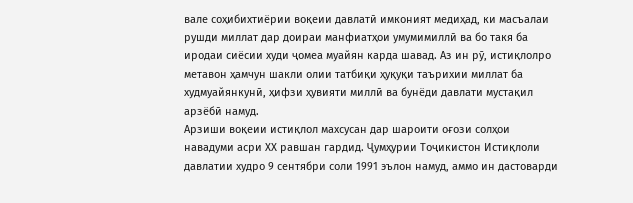вале соҳибихтиёрии воқеии давлатӣ имконият медиҳад, ки масъалаи рушди миллат дар доираи манфиатҳои умумимиллӣ ва бо такя ба иродаи сиёсии худи ҷомеа муайян карда шавад. Аз ин рӯ, истиқлолро метавон ҳамчун шакли олии татбиқи ҳуқуқи таърихии миллат ба худмуайянкунӣ, ҳифзи ҳувияти миллӣ ва бунёди давлати мустақил арзёбӣ намуд.
Арзиши воқеии истиқлол махсусан дар шароити оғози солҳои навадуми асри ХХ равшан гардид. Ҷумҳурии Тоҷикистон Истиқлоли давлатии худро 9 сентябри соли 1991 эълон намуд, аммо ин дастоварди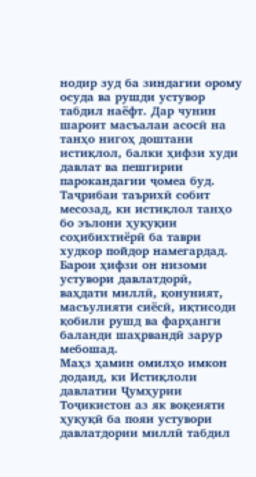нодир зуд ба зиндагии орому осуда ва рушди устувор табдил наёфт. Дар чунин шароит масъалаи асосӣ на танҳо нигоҳ доштани истиқлол, балки ҳифзи худи давлат ва пешгирии парокандагии ҷомеа буд. Таҷрибаи таърихӣ собит месозад, ки истиқлол танҳо бо эълони ҳуқуқии соҳибихтиёрӣ ба таври худкор пойдор намегардад. Барои ҳифзи он низоми устувори давлатдорӣ, ваҳдати миллӣ, қонуният, масъулияти сиёсӣ, иқтисоди қобили рушд ва фарҳанги баланди шаҳрвандӣ зарур мебошад.
Маҳз ҳамин омилҳо имкон доданд, ки Истиқлоли давлатии Ҷумҳурии Тоҷикистон аз як воқеияти ҳуқуқӣ ба пояи устувори давлатдории миллӣ табдил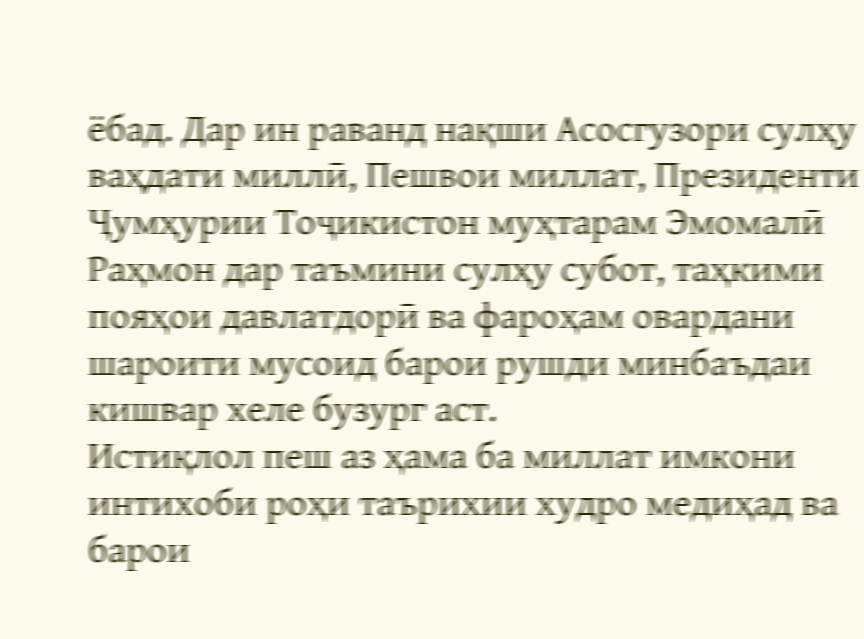ёбад. Дар ин раванд нақши Асосгузори сулҳу ваҳдати миллӣ, Пешвои миллат, Президенти Ҷумҳурии Тоҷикистон муҳтарам Эмомалӣ Раҳмон дар таъмини сулҳу субот, таҳкими пояҳои давлатдорӣ ва фароҳам овардани шароити мусоид барои рушди минбаъдаи кишвар хеле бузург аст.
Истиқлол пеш аз ҳама ба миллат имкони интихоби роҳи таърихии худро медиҳад ва барои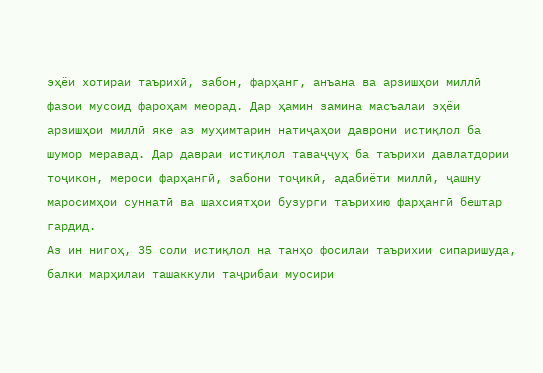эҳёи хотираи таърихӣ, забон, фарҳанг, анъана ва арзишҳои миллӣ фазои мусоид фароҳам меорад. Дар ҳамин замина масъалаи эҳёи арзишҳои миллӣ яке аз муҳимтарин натиҷаҳои даврони истиқлол ба шумор меравад. Дар давраи истиқлол таваҷҷуҳ ба таърихи давлатдории тоҷикон, мероси фарҳангӣ, забони тоҷикӣ, адабиёти миллӣ, ҷашну маросимҳои суннатӣ ва шахсиятҳои бузурги таърихию фарҳангӣ бештар гардид.
Аз ин нигоҳ, 35 соли истиқлол на танҳо фосилаи таърихии сипаришуда, балки марҳилаи ташаккули таҷрибаи муосири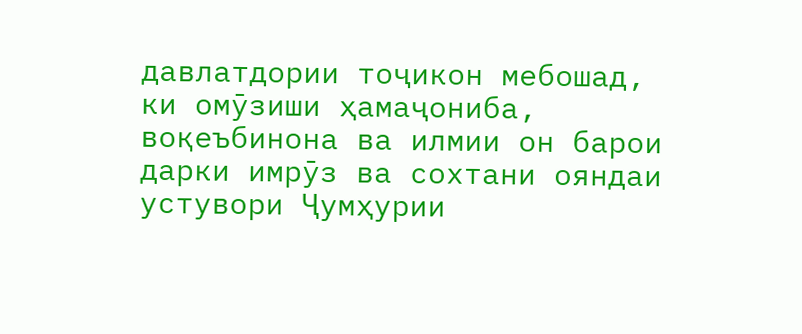давлатдории тоҷикон мебошад, ки омӯзиши ҳамаҷониба, воқеъбинона ва илмии он барои дарки имрӯз ва сохтани ояндаи устувори Ҷумҳурии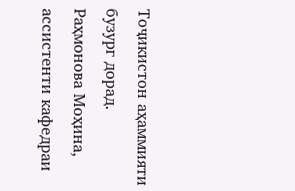Тоҷикистон аҳаммияти бузург дорад.
Раҳмонова Моҳина, ассистенти кафедраи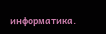информатика.